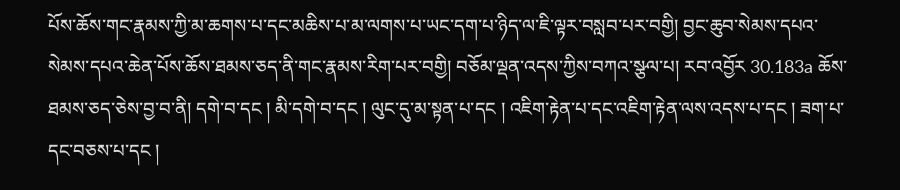པོས་ཆོས་གང་རྣམས་ཀྱི་མ་ཆགས་པ་དང་མཆིས་པ་མ་ལགས་པ་ཡང་དག་པ་ཉིད་ལ་ཇི་ལྟར་བསླབ་པར་བགྱི། བྱང་ཆུབ་སེམས་དཔའ་སེམས་དཔའ་ཆེན་པོས་ཆོས་ཐམས་ཅད་ནི་གང་རྣམས་རིག་པར་བགྱི། བཅོམ་ལྡན་འདས་ཀྱིས་བཀའ་སྩལ་པ། རབ་འབྱོར 30.183a ཆོས་ཐམས་ཅད་ཅེས་བྱ་བ་ནི། དགེ་བ་དང ། མི་དགེ་བ་དང ། ལུང་དུ་མ་སྟན་པ་དང ། འཇིག་རྟེན་པ་དང་འཇིག་རྟེན་ལས་འདས་པ་དང ། ཟག་པ་དང་བཅས་པ་དང །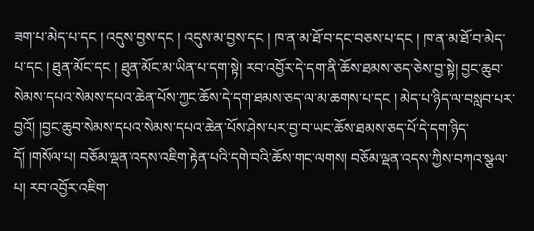ཟག་པ་མེད་པ་དང ། འདུས་བྱས་དང ། འདུས་མ་བྱས་དང ། ཁ་ན་མ་ཐོ་བ་དང་བཅས་པ་དང ། ཁ་ན་མ་ཐོ་བ་མེད་པ་དང ། ཐུན་མོང་དང ། ཐུན་མོང་མ་ཡིན་པ་དག་སྟེ། རབ་འབྱོར་དེ་དག་ནི་ཆོས་ཐམས་ཅད་ཅེས་བྱ་སྟེ། བྱང་ཆུབ་སེམས་དཔའ་སེམས་དཔའ་ཆེན་པོས་ཀྱང་ཆོས་དེ་དག་ཐམས་ཅད་ལ་མ་ཆགས་པ་དང ། མེད་པ་ཉིད་ལ་བསླབ་པར་བྱའོ། །བྱང་ཆུབ་སེམས་དཔའ་སེམས་དཔའ་ཆེན་པོས་ཤེས་པར་བྱ་བ་ཡང་ཆོས་ཐམས་ཅད་པོ་དེ་དག་ཉིད་དོ། །གསོལ་པ། བཅོམ་ལྡན་འདས་འཇིག་རྟེན་པའི་དགེ་བའི་ཆོས་གང་ལགས། བཅོམ་ལྡན་འདས་ཀྱིས་བཀའ་སྩལ་པ། རབ་འབྱོར་འཇིག་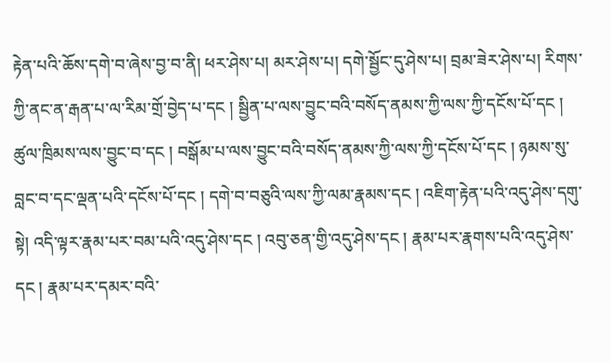རྟེན་པའི་ཆོས་དགེ་བ་ཞེས་བྱ་བ་ནི། ཕར་ཤེས་པ། མར་ཤེས་པ། དགེ་སྦྱོང་དུ་ཤེས་པ། བྲམ་ཟེར་ཤེས་པ། རིགས་ཀྱི་ནང་ན་རྒན་པ་ལ་རིམ་གྲོ་བྱེད་པ་དང ། སྦྱིན་པ་ལས་བྱུང་བའི་བསོད་ནམས་ཀྱི་ལས་ཀྱི་དངོས་པོ་དང ། ཚུལ་ཁྲིམས་ལས་བྱུང་བ་དང ། བསྒོམ་པ་ལས་བྱུང་བའི་བསོད་ནམས་ཀྱི་ལས་ཀྱི་དངོས་པོ་དང ། ཉམས་སུ་བླང་བ་དང་ལྡན་པའི་དངོས་པོ་དང ། དགེ་བ་བཅུའི་ལས་ཀྱི་ལམ་རྣམས་དང ། འཇིག་རྟེན་པའི་འདུ་ཤེས་དགུ་སྟེ། འདི་ལྟར་རྣམ་པར་བམ་པའི་འདུ་ཤེས་དང ། འབུ་ཅན་གྱི་འདུ་ཤེས་དང ། རྣམ་པར་རྣགས་པའི་འདུ་ཤེས་དང ། རྣམ་པར་དམར་བའི་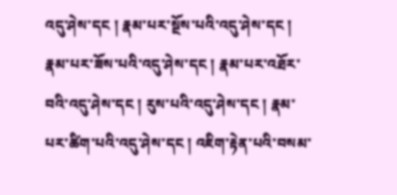འདུ་ཤེས་དང ། རྣམ་པར་སྔོས་པའི་འདུ་ཤེས་དང ། རྣམ་པར་ཟོས་པའི་འདུ་ཤེས་དང ། རྣམ་པར་འཐོར་བའི་འདུ་ཤེས་དང ། རུས་པའི་འདུ་ཤེས་དང ། རྣམ་པར་ཚིག་པའི་འདུ་ཤེས་དང ། འཇིག་རྟེན་པའི་བསམ་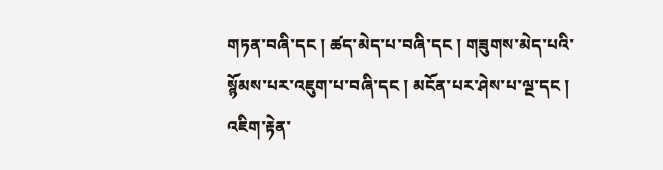གཏན་བཞི་དང ། ཚད་མེད་པ་བཞི་དང ། གཟུགས་མེད་པའི་སྙོམས་པར་འཇུག་པ་བཞི་དང ། མངོན་པར་ཤེས་པ་ལྔ་དང ། འཇིག་རྟེན་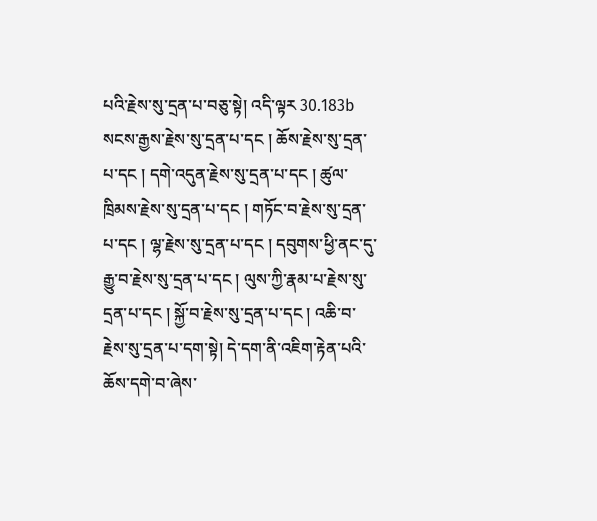པའི་རྗེས་སུ་དྲན་པ་བཅུ་སྟེ། འདི་ལྟར 30.183b སངས་རྒྱས་རྗེས་སུ་དྲན་པ་དང ། ཆོས་རྗེས་སུ་དྲན་པ་དང ། དགེ་འདུན་རྗེས་སུ་དྲན་པ་དང ། ཚུལ་ཁྲིམས་རྗེས་སུ་དྲན་པ་དང ། གཏོང་བ་རྗེས་སུ་དྲན་པ་དང ། ལྷ་རྗེས་སུ་དྲན་པ་དང ། དབུགས་ཕྱི་ནང་དུ་རྒྱུ་བ་རྗེས་སུ་དྲན་པ་དང ། ལུས་ཀྱི་རྣམ་པ་རྗེས་སུ་དྲན་པ་དང ། སྐྱོ་བ་རྗེས་སུ་དྲན་པ་དང ། འཆི་བ་རྗེས་སུ་དྲན་པ་དག་སྟེ། དེ་དག་ནི་འཇིག་རྟེན་པའི་ཆོས་དགེ་བ་ཞེས་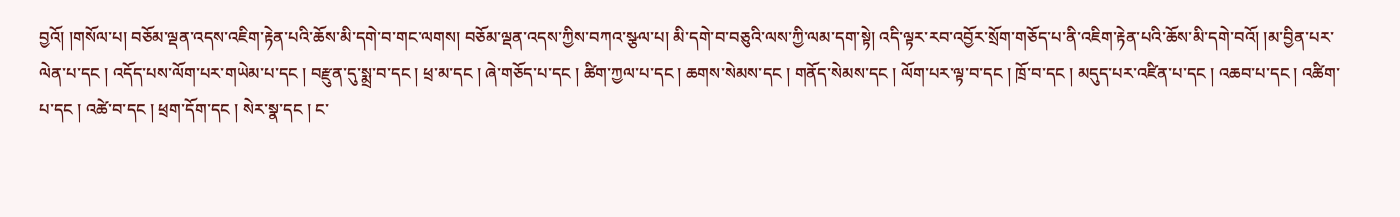བྱའོ། །གསོལ་པ། བཅོམ་ལྡན་འདས་འཇིག་རྟེན་པའི་ཆོས་མི་དགེ་བ་གང་ལགས། བཅོམ་ལྡན་འདས་ཀྱིས་བཀའ་སྩལ་པ། མི་དགེ་བ་བཅུའི་ལས་ཀྱི་ལམ་དག་སྟེ། འདི་ལྟར་རབ་འབྱོར་སྲོག་གཅོད་པ་ནི་འཇིག་རྟེན་པའི་ཆོས་མི་དགེ་བའོ། །མ་བྱིན་པར་ལེན་པ་དང ། འདོད་པས་ལོག་པར་གཡེམ་པ་དང ། བརྫུན་དུ་སྨྲ་བ་དང ། ཕྲ་མ་དང ། ཞེ་གཅོད་པ་དང ། ཚིག་ཀྱལ་པ་དང ། ཆགས་སེམས་དང ། གནོད་སེམས་དང ། ལོག་པར་ལྟ་བ་དང ། ཁྲོ་བ་དང ། མདུད་པར་འཛིན་པ་དང ། འཆབ་པ་དང ། འཚིག་པ་དང ། འཚེ་བ་དང ། ཕྲག་དོག་དང ། སེར་སྣ་དང ། ང་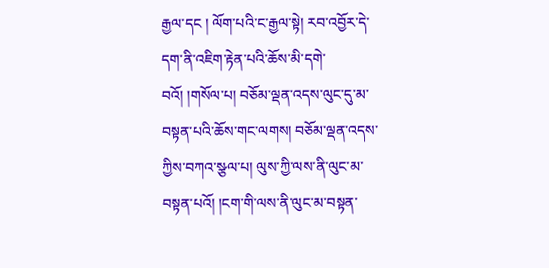རྒྱལ་དང ། ལོག་པའི་ང་རྒྱལ་སྟེ། རབ་འབྱོར་དེ་དག་ནི་འཇིག་རྟེན་པའི་ཆོས་མི་དགེ་བའོ། །གསོལ་པ། བཅོམ་ལྡན་འདས་ལུང་དུ་མ་བསྟན་པའི་ཆོས་གང་ལགས། བཅོམ་ལྡན་འདས་ཀྱིས་བཀའ་སྩལ་པ། ལུས་ཀྱི་ལས་ནི་ལུང་མ་བསྟན་པའོ། །ངག་གི་ལས་ནི་ལུང་མ་བསྟན་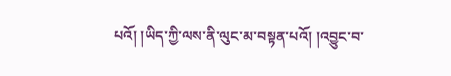པའོ། །ཡིད་ཀྱི་ལས་ནི་ལུང་མ་བསྟན་པའོ། །འབྱུང་བ་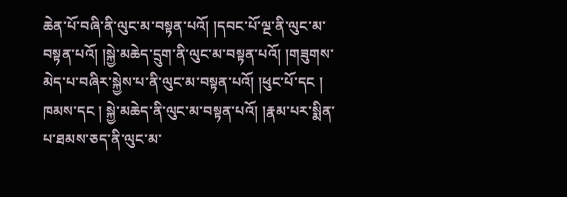ཆེན་པོ་བཞི་ནི་ལུང་མ་བསྟན་པའོ། །དབང་པོ་ལྔ་ནི་ལུང་མ་བསྟན་པའོ། །སྐྱེ་མཆེད་དྲུག་ནི་ལུང་མ་བསྟན་པའོ། །གཟུགས་མེད་པ་བཞིར་སྐྱེས་པ་ནི་ལུང་མ་བསྟན་པའོ། །ཕུང་པོ་དང ། ཁམས་དང ། སྐྱེ་མཆེད་ནི་ལུང་མ་བསྟན་པའོ། །རྣམ་པར་སྨིན་པ་ཐམས་ཅད་ནི་ལུང་མ་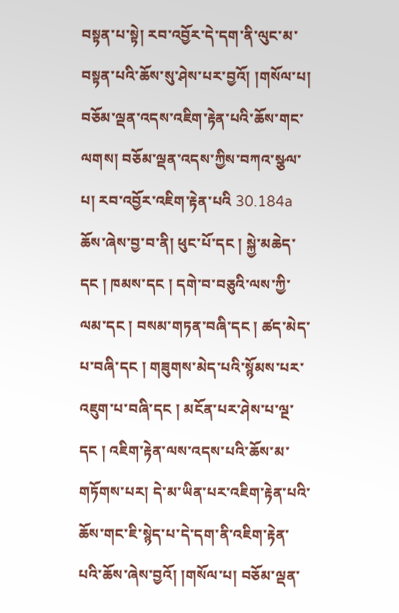བསྟན་པ་སྟེ། རབ་འབྱོར་དེ་དག་ནི་ལུང་མ་བསྟན་པའི་ཆོས་སུ་ཤེས་པར་བྱའོ། །གསོལ་པ། བཅོམ་ལྡན་འདས་འཇིག་རྟེན་པའི་ཆོས་གང་ལགས། བཅོམ་ལྡན་འདས་ཀྱིས་བཀའ་སྩལ་པ། རབ་འབྱོར་འཇིག་རྟེན་པའི 30.184a ཆོས་ཞེས་བྱ་བ་ནི། ཕུང་པོ་དང ། སྐྱེ་མཆེད་དང ། ཁམས་དང ། དགེ་བ་བཅུའི་ལས་ཀྱི་ལམ་དང ། བསམ་གཏན་བཞི་དང ། ཚད་མེད་པ་བཞི་དང ། གཟུགས་མེད་པའི་སྙོམས་པར་འཇུག་པ་བཞི་དང ། མངོན་པར་ཤེས་པ་ལྔ་དང ། འཇིག་རྟེན་ལས་འདས་པའི་ཆོས་མ་གཏོགས་པར། དེ་མ་ཡིན་པར་འཇིག་རྟེན་པའི་ཆོས་གང་ཇི་སྙེད་པ་དེ་དག་ནི་འཇིག་རྟེན་པའི་ཆོས་ཞེས་བྱའོ། །གསོལ་པ། བཅོམ་ལྡན་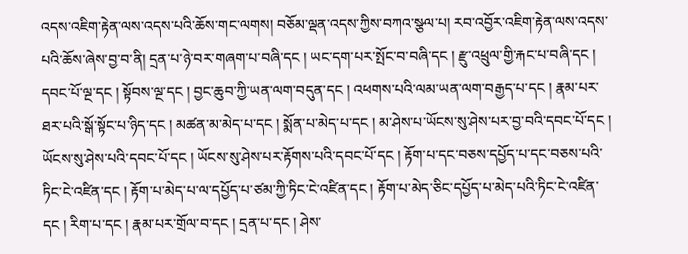འདས་འཇིག་རྟེན་ལས་འདས་པའི་ཆོས་གང་ལགས། བཅོམ་ལྡན་འདས་ཀྱིས་བཀའ་སྩལ་པ། རབ་འབྱོར་འཇིག་རྟེན་ལས་འདས་པའི་ཆོས་ཞེས་བྱ་བ་ནི། དྲན་པ་ཉེ་བར་གཞག་པ་བཞི་དང ། ཡང་དག་པར་སྤོང་བ་བཞི་དང ། རྫུ་འཕྲུལ་གྱི་རྐང་པ་བཞི་དང ། དབང་པོ་ལྔ་དང ། སྟོབས་ལྔ་དང ། བྱང་ཆུབ་ཀྱི་ཡན་ལག་བདུན་དང ། འཕགས་པའི་ལམ་ཡན་ལག་བརྒྱད་པ་དང ། རྣམ་པར་ཐར་པའི་སྒོ་སྟོང་པ་ཉིད་དང ། མཚན་མ་མེད་པ་དང ། སྨོན་པ་མེད་པ་དང ། མ་ཤེས་པ་ཡོངས་སུ་ཤེས་པར་བྱ་བའི་དབང་པོ་དང ། ཡོངས་སུ་ཤེས་པའི་དབང་པོ་དང ། ཡོངས་སུ་ཤེས་པར་རྟོགས་པའི་དབང་པོ་དང ། རྟོག་པ་དང་བཅས་དཔྱོད་པ་དང་བཅས་པའི་ཏིང་ངེ་འཛིན་དང ། རྟོག་པ་མེད་པ་ལ་དཔྱོད་པ་ཙམ་ཀྱི་ཏིང་ངེ་འཛིན་དང ། རྟོག་པ་མེད་ཅིང་དཔྱོད་པ་མེད་པའི་ཏིང་ངེ་འཛིན་དང ། རིག་པ་དང ། རྣམ་པར་གྲོལ་བ་དང ། དྲན་པ་དང ། ཤེས་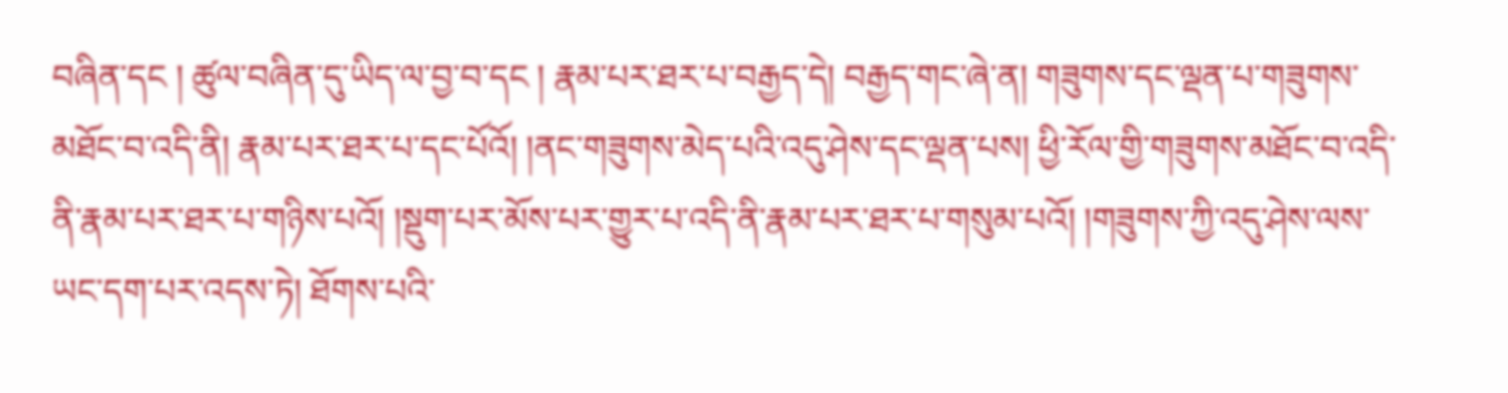བཞིན་དང ། ཚུལ་བཞིན་དུ་ཡིད་ལ་བྱ་བ་དང ། རྣམ་པར་ཐར་པ་བརྒྱད་དེ། བརྒྱད་གང་ཞེ་ན། གཟུགས་དང་ལྡན་པ་གཟུགས་མཐོང་བ་འདི་ནི། རྣམ་པར་ཐར་པ་དང་པོའོ། །ནང་གཟུགས་མེད་པའི་འདུ་ཤེས་དང་ལྡན་པས། ཕྱི་རོལ་གྱི་གཟུགས་མཐོང་བ་འདི་ནི་རྣམ་པར་ཐར་པ་གཉིས་པའོ། །སྡུག་པར་མོས་པར་གྱུར་པ་འདི་ནི་རྣམ་པར་ཐར་པ་གསུམ་པའོ། །གཟུགས་ཀྱི་འདུ་ཤེས་ལས་ཡང་དག་པར་འདས་ཏེ། ཐོགས་པའི་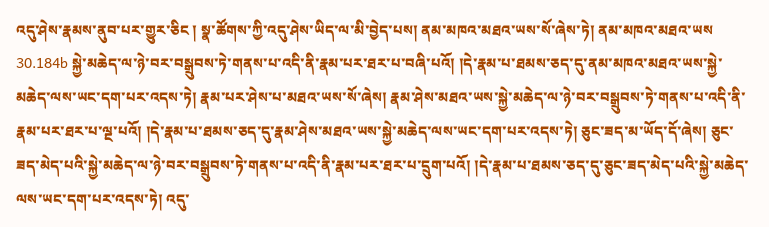འདུ་ཤེས་རྣམས་ནུབ་པར་གྱུར་ཅིང ། སྣ་ཚོགས་ཀྱི་འདུ་ཤེས་ཡིད་ལ་མི་བྱེད་པས། ནམ་མཁའ་མཐའ་ཡས་སོ་ཞེས་ཏེ། ནམ་མཁའ་མཐའ་ཡས 30.184b སྐྱེ་མཆེད་ལ་ཉེ་བར་བསྒྲུབས་ཏེ་གནས་པ་འདི་ནི་རྣམ་པར་ཐར་པ་བཞི་པའོ། །དེ་རྣམ་པ་ཐམས་ཅད་དུ་ནམ་མཁའ་མཐའ་ཡས་སྐྱེ་མཆེད་ལས་ཡང་དག་པར་འདས་ཏེ། རྣམ་པར་ཤེས་པ་མཐའ་ཡས་སོ་ཞེས། རྣམ་ཤེས་མཐའ་ཡས་སྐྱེ་མཆེད་ལ་ཉེ་བར་བསྒྲུབས་ཏེ་གནས་པ་འདི་ནི་རྣམ་པར་ཐར་པ་ལྔ་པའོ། །དེ་རྣམ་པ་ཐམས་ཅད་དུ་རྣམ་ཤེས་མཐའ་ཡས་སྐྱེ་མཆེད་ལས་ཡང་དག་པར་འདས་ཏེ། ཅུང་ཟད་མ་ཡོད་དོ་ཞེས། ཅུང་ཟད་མེད་པའི་སྐྱེ་མཆེད་ལ་ཉེ་བར་བསྒྲུབས་ཏེ་གནས་པ་འདི་ནི་རྣམ་པར་ཐར་པ་དྲུག་པའོ། །དེ་རྣམ་པ་ཐམས་ཅད་དུ་ཅུང་ཟད་མེད་པའི་སྐྱེ་མཆེད་ལས་ཡང་དག་པར་འདས་ཏེ། འདུ་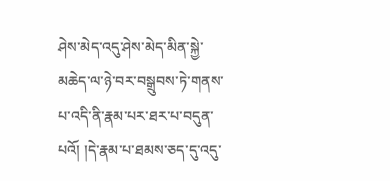ཤེས་མེད་འདུ་ཤེས་མེད་མིན་སྐྱེ་མཆེད་ལ་ཉེ་བར་བསྒྲུབས་ཏེ་གནས་པ་འདི་ནི་རྣམ་པར་ཐར་པ་བདུན་པའོ། །དེ་རྣམ་པ་ཐམས་ཅད་དུ་འདུ་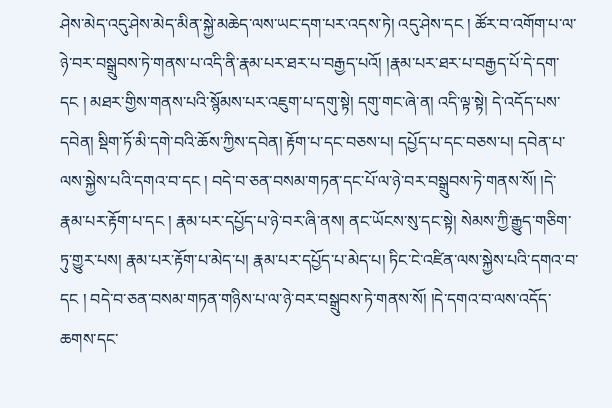ཤེས་མེད་འདུ་ཤེས་མེད་མིན་སྐྱེ་མཆེད་ལས་ཡང་དག་པར་འདས་ཏེ། འདུ་ཤེས་དང ། ཚོར་བ་འགོག་པ་ལ་ཉེ་བར་བསྒྲུབས་ཏེ་གནས་པ་འདི་ནི་རྣམ་པར་ཐར་པ་བརྒྱད་པའོ། །རྣམ་པར་ཐར་པ་བརྒྱད་པོ་དེ་དག་དང ། མཐར་གྱིས་གནས་པའི་སྙོམས་པར་འཇུག་པ་དགུ་སྟེ། དགུ་གང་ཞེ་ན། འདི་ལྟ་སྟེ། དེ་འདོད་པས་དབེན། སྡིག་ཏོ་མི་དགེ་བའི་ཆོས་ཀྱིས་དབེན། རྟོག་པ་དང་བཅས་པ། དཔྱོད་པ་དང་བཅས་པ། དབེན་པ་ལས་སྐྱེས་པའི་དགའ་བ་དང ། བདེ་བ་ཅན་བསམ་གཏན་དང་པོ་ལ་ཉེ་བར་བསྒྲུབས་ཏེ་གནས་སོ། །དེ་རྣམ་པར་རྟོག་པ་དང ། རྣམ་པར་དཔྱོད་པ་ཉེ་བར་ཞི་ནས། ནང་ཡོངས་སུ་དང་སྟེ། སེམས་ཀྱི་རྒྱུད་གཅིག་ཏུ་གྱུར་པས། རྣམ་པར་རྟོག་པ་མེད་པ། རྣམ་པར་དཔྱོད་པ་མེད་པ། ཏིང་ངེ་འཛིན་ལས་སྐྱེས་པའི་དགའ་བ་དང ། བདེ་བ་ཅན་བསམ་གཏན་གཉིས་པ་ལ་ཉེ་བར་བསྒྲུབས་ཏེ་གནས་སོ། །དེ་དགའ་བ་ལས་འདོད་ཆགས་དང་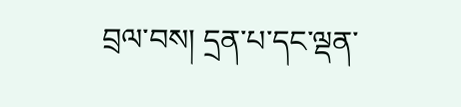བྲལ་བས། དྲན་པ་དང་ལྡན་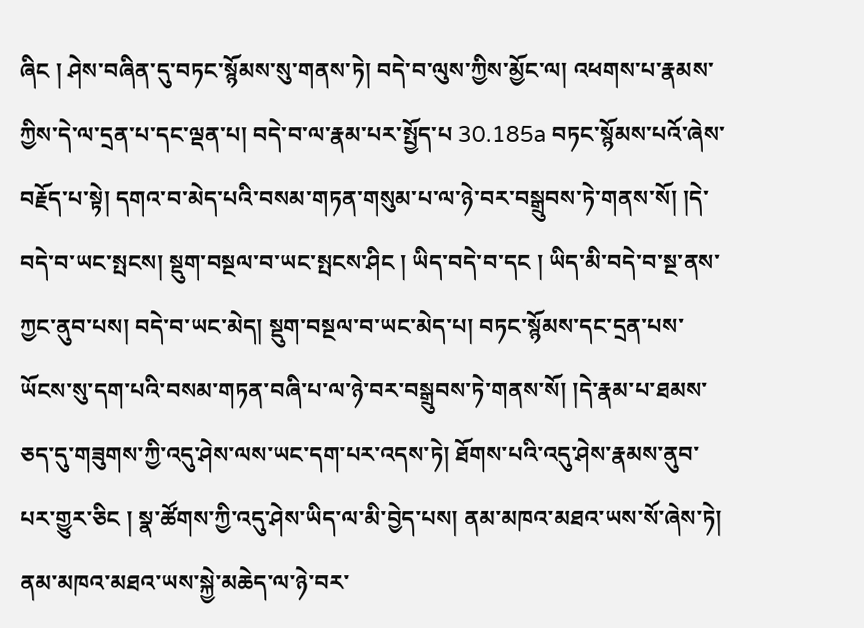ཞིང ། ཤེས་བཞིན་དུ་བཏང་སྙོམས་སུ་གནས་ཏེ། བདེ་བ་ལུས་ཀྱིས་མྱོང་ལ། འཕགས་པ་རྣམས་ཀྱིས་དེ་ལ་དྲན་པ་དང་ལྡན་པ། བདེ་བ་ལ་རྣམ་པར་སྤྱོད་པ 30.185a བཏང་སྙོམས་པའོ་ཞེས་བརྗོད་པ་སྟེ། དགའ་བ་མེད་པའི་བསམ་གཏན་གསུམ་པ་ལ་ཉེ་བར་བསྒྲུབས་ཏེ་གནས་སོ། །དེ་བདེ་བ་ཡང་སྤངས། སྡུག་བསྔལ་བ་ཡང་སྤངས་ཤིང ། ཡིད་བདེ་བ་དང ། ཡིད་མི་བདེ་བ་སྔ་ནས་ཀྱང་ནུབ་པས། བདེ་བ་ཡང་མེད། སྡུག་བསྔལ་བ་ཡང་མེད་པ། བཏང་སྙོམས་དང་དྲན་པས་ཡོངས་སུ་དག་པའི་བསམ་གཏན་བཞི་པ་ལ་ཉེ་བར་བསྒྲུབས་ཏེ་གནས་སོ། །དེ་རྣམ་པ་ཐམས་ཅད་དུ་གཟུགས་ཀྱི་འདུ་ཤེས་ལས་ཡང་དག་པར་འདས་ཏེ། ཐོགས་པའི་འདུ་ཤེས་རྣམས་ནུབ་པར་གྱུར་ཅིང ། སྣ་ཚོགས་ཀྱི་འདུ་ཤེས་ཡིད་ལ་མི་བྱེད་པས། ནམ་མཁའ་མཐའ་ཡས་སོ་ཞེས་ཏེ། ནམ་མཁའ་མཐའ་ཡས་སྐྱེ་མཆེད་ལ་ཉེ་བར་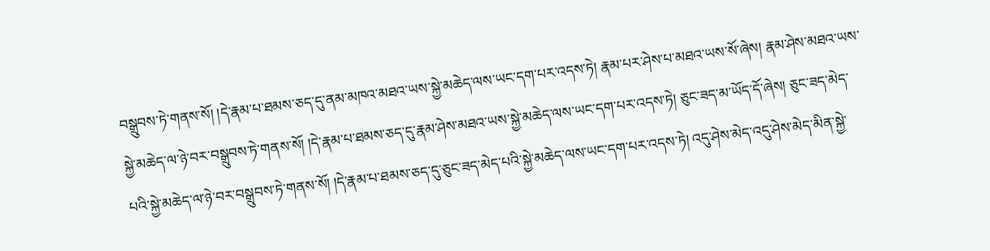བསྒྲུབས་ཏེ་གནས་སོ། །དེ་རྣམ་པ་ཐམས་ཅད་དུ་ནམ་མཁའ་མཐའ་ཡས་སྐྱེ་མཆེད་ལས་ཡང་དག་པར་འདས་ཏེ། རྣམ་པར་ཤེས་པ་མཐའ་ཡས་སོ་ཞེས། རྣམ་ཤེས་མཐའ་ཡས་སྐྱེ་མཆེད་ལ་ཉེ་བར་བསྒྲུབས་ཏེ་གནས་སོ། །དེ་རྣམ་པ་ཐམས་ཅད་དུ་རྣམ་ཤེས་མཐའ་ཡས་སྐྱེ་མཆེད་ལས་ཡང་དག་པར་འདས་ཏེ། ཅུང་ཟད་མ་ཡོད་དོ་ཞེས། ཅུང་ཟད་མེད་པའི་སྐྱེ་མཆེད་ལ་ཉེ་བར་བསྒྲུབས་ཏེ་གནས་སོ། །དེ་རྣམ་པ་ཐམས་ཅད་དུ་ཅུང་ཟད་མེད་པའི་སྐྱེ་མཆེད་ལས་ཡང་དག་པར་འདས་ཏེ། འདུ་ཤེས་མེད་འདུ་ཤེས་མེད་མིན་སྐྱེ་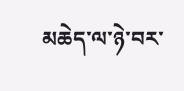མཆེད་ལ་ཉེ་བར་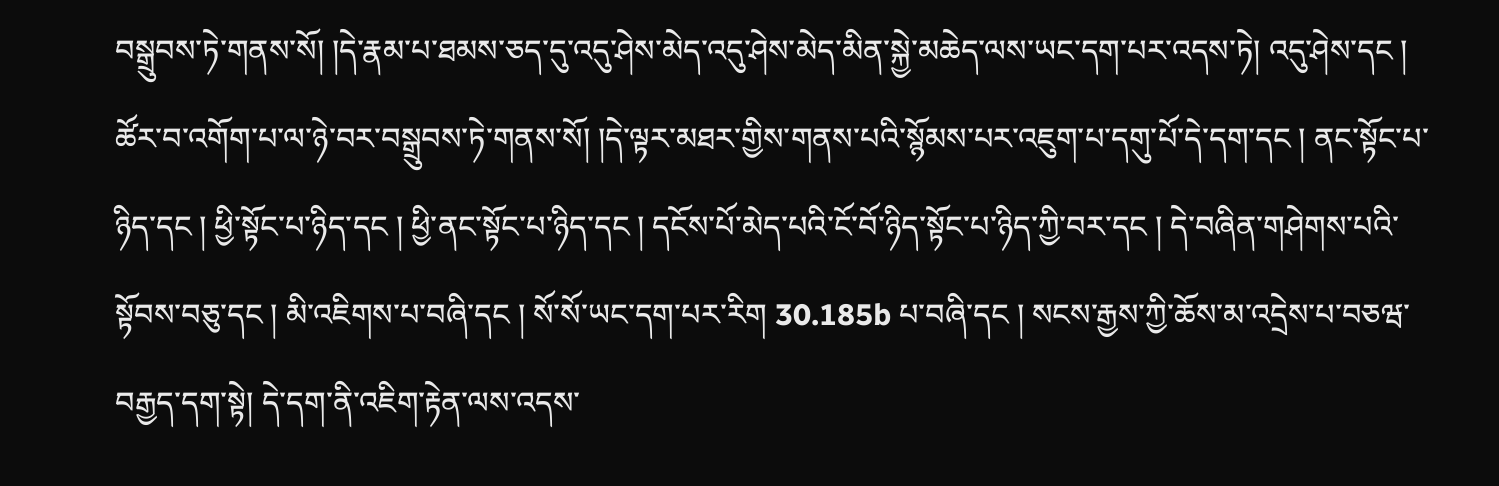བསྒྲུབས་ཏེ་གནས་སོ། །དེ་རྣམ་པ་ཐམས་ཅད་དུ་འདུ་ཤེས་མེད་འདུ་ཤེས་མེད་མིན་སྐྱེ་མཆེད་ལས་ཡང་དག་པར་འདས་ཏེ། འདུ་ཤེས་དང ། ཚོར་བ་འགོག་པ་ལ་ཉེ་བར་བསྒྲུབས་ཏེ་གནས་སོ། །དེ་ལྟར་མཐར་གྱིས་གནས་པའི་སྙོམས་པར་འཇུག་པ་དགུ་པོ་དེ་དག་དང ། ནང་སྟོང་པ་ཉིད་དང ། ཕྱི་སྟོང་པ་ཉིད་དང ། ཕྱི་ནང་སྟོང་པ་ཉིད་དང ། དངོས་པོ་མེད་པའི་ངོ་བོ་ཉིད་སྟོང་པ་ཉིད་ཀྱི་བར་དང ། དེ་བཞིན་གཤེགས་པའི་སྟོབས་བཅུ་དང ། མི་འཇིགས་པ་བཞི་དང ། སོ་སོ་ཡང་དག་པར་རིག 30.185b པ་བཞི་དང ། སངས་རྒྱས་ཀྱི་ཆོས་མ་འདྲེས་པ་བཅཝ་བརྒྱད་དག་སྟེ། དེ་དག་ནི་འཇིག་རྟེན་ལས་འདས་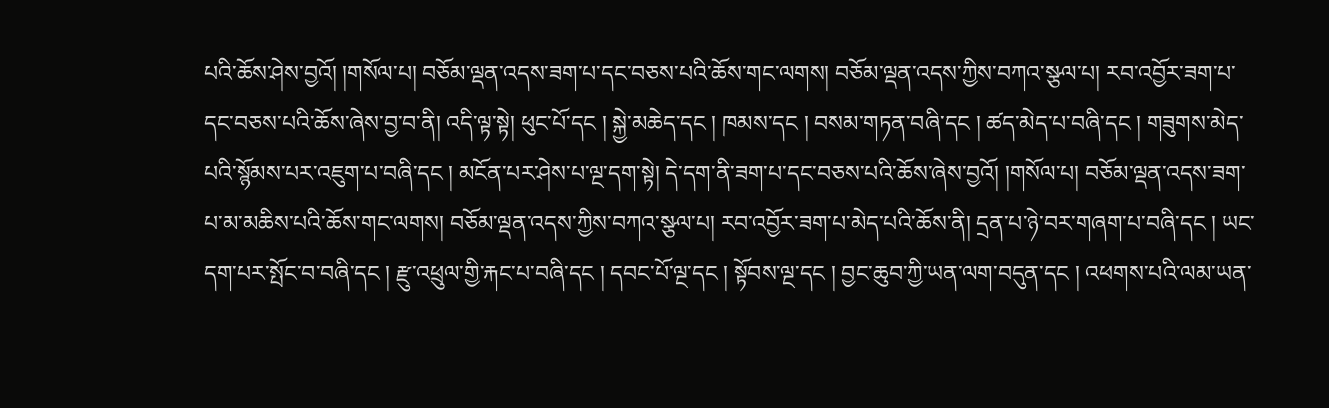པའི་ཆོས་ཤེས་བྱའོ། །གསོལ་པ། བཅོམ་ལྡན་འདས་ཟག་པ་དང་བཅས་པའི་ཆོས་གང་ལགས། བཅོམ་ལྡན་འདས་ཀྱིས་བཀའ་སྩལ་པ། རབ་འབྱོར་ཟག་པ་དང་བཅས་པའི་ཆོས་ཞེས་བྱ་བ་ནི། འདི་ལྟ་སྟེ། ཕུང་པོ་དང ། སྐྱེ་མཆེད་དང ། ཁམས་དང ། བསམ་གཏན་བཞི་དང ། ཚད་མེད་པ་བཞི་དང ། གཟུགས་མེད་པའི་སྙོམས་པར་འཇུག་པ་བཞི་དང ། མངོན་པར་ཤེས་པ་ལྔ་དག་སྟེ། དེ་དག་ནི་ཟག་པ་དང་བཅས་པའི་ཆོས་ཞེས་བྱའོ། །གསོལ་པ། བཅོམ་ལྡན་འདས་ཟག་པ་མ་མཆིས་པའི་ཆོས་གང་ལགས། བཅོམ་ལྡན་འདས་ཀྱིས་བཀའ་སྩལ་པ། རབ་འབྱོར་ཟག་པ་མེད་པའི་ཆོས་ནི། དྲན་པ་ཉེ་བར་གཞག་པ་བཞི་དང ། ཡང་དག་པར་སྤོང་བ་བཞི་དང ། རྫུ་འཕྲུལ་གྱི་རྐང་པ་བཞི་དང ། དབང་པོ་ལྔ་དང ། སྟོབས་ལྔ་དང ། བྱང་ཆུབ་ཀྱི་ཡན་ལག་བདུན་དང ། འཕགས་པའི་ལམ་ཡན་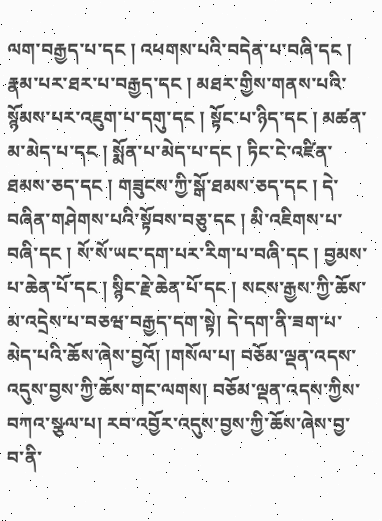ལག་བརྒྱད་པ་དང ། འཕགས་པའི་བདེན་པ་བཞི་དང ། རྣམ་པར་ཐར་པ་བརྒྱད་དང ། མཐར་གྱིས་གནས་པའི་སྙོམས་པར་འཇུག་པ་དགུ་དང ། སྟོང་པ་ཉིད་དང ། མཚན་མ་མེད་པ་དང ། སྨོན་པ་མེད་པ་དང ། ཏིང་ངེ་འཛིན་ཐམས་ཅད་དང ། གཟུངས་ཀྱི་སྒོ་ཐམས་ཅད་དང ། དེ་བཞིན་གཤེགས་པའི་སྟོབས་བཅུ་དང ། མི་འཇིགས་པ་བཞི་དང ། སོ་སོ་ཡང་དག་པར་རིག་པ་བཞི་དང ། བྱམས་པ་ཆེན་པོ་དང ། སྙིང་རྗེ་ཆེན་པོ་དང ། སངས་རྒྱས་ཀྱི་ཆོས་མ་འདྲེས་པ་བཅཝ་བརྒྱད་དག་སྟེ། དེ་དག་ནི་ཟག་པ་མེད་པའི་ཆོས་ཞེས་བྱའོ། །གསོལ་པ། བཅོམ་ལྡན་འདས་འདུས་བྱས་ཀྱི་ཆོས་གང་ལགས། བཅོམ་ལྡན་འདས་ཀྱིས་བཀའ་སྩལ་པ། རབ་འབྱོར་འདུས་བྱས་ཀྱི་ཆོས་ཞེས་བྱ་བ་ནི་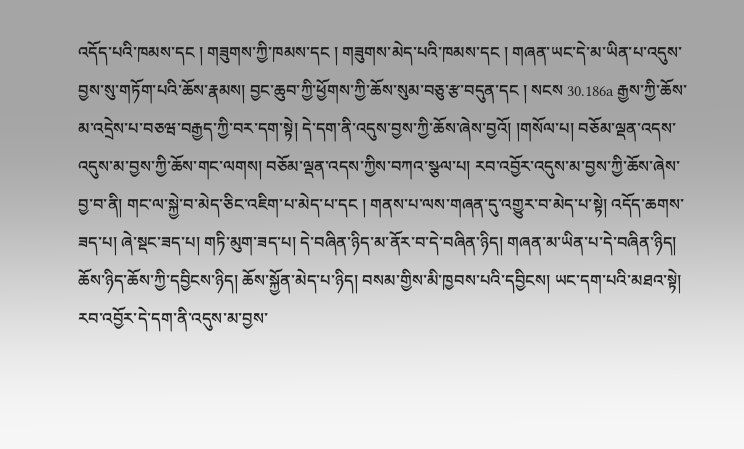འདོད་པའི་ཁམས་དང ། གཟུགས་ཀྱི་ཁམས་དང ། གཟུགས་མེད་པའི་ཁམས་དང ། གཞན་ཡང་དེ་མ་ཡིན་པ་འདུས་བྱས་སུ་གཏོག་པའི་ཆོས་རྣམས། བྱང་ཆུབ་ཀྱི་ཕྱོགས་ཀྱི་ཆོས་སུམ་བཅུ་རྩ་བདུན་དང ། སངས 30.186a རྒྱས་ཀྱི་ཆོས་མ་འདྲེས་པ་བཅཝ་བརྒྱད་ཀྱི་བར་དག་སྟེ། དེ་དག་ནི་འདུས་བྱས་ཀྱི་ཆོས་ཞེས་བྱའོ། །གསོལ་པ། བཅོམ་ལྡན་འདས་འདུས་མ་བྱས་ཀྱི་ཆོས་གང་ལགས། བཅོམ་ལྡན་འདས་ཀྱིས་བཀའ་སྩལ་པ། རབ་འབྱོར་འདུས་མ་བྱས་ཀྱི་ཆོས་ཞེས་བྱ་བ་ནི། གང་ལ་སྐྱེ་བ་མེད་ཅིང་འཇིག་པ་མེད་པ་དང ། གནས་པ་ལས་གཞན་དུ་འགྱུར་བ་མེད་པ་སྟེ། འདོད་ཆགས་ཟད་པ། ཞེ་སྡང་ཟད་པ། གཏི་མུག་ཟད་པ། དེ་བཞིན་ཉིད་མ་ནོར་བ་དེ་བཞིན་ཉིད། གཞན་མ་ཡིན་པ་དེ་བཞིན་ཉིད། ཆོས་ཉིད་ཆོས་ཀྱི་དབྱིངས་ཉིད། ཆོས་སྐྱོན་མེད་པ་ཉིད། བསམ་གྱིས་མི་ཁྱབས་པའི་དབྱིངས། ཡང་དག་པའི་མཐའ་སྟེ། རབ་འབྱོར་དེ་དག་ནི་འདུས་མ་བྱས་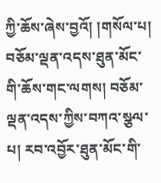ཀྱི་ཆོས་ཞེས་བྱའོ། །གསོལ་པ། བཅོམ་ལྡན་འདས་ཐུན་མོང་གི་ཆོས་གང་ལགས། བཅོམ་ལྡན་འདས་ཀྱིས་བཀའ་སྩལ་པ། རབ་འབྱོར་ཐུན་མོང་གི་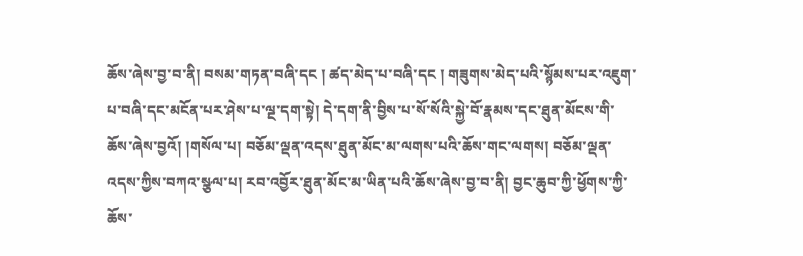ཆོས་ཞེས་བྱ་བ་ནི། བསམ་གཏན་བཞི་དང ། ཚད་མེད་པ་བཞི་དང ། གཟུགས་མེད་པའི་སྙོམས་པར་འཇུག་པ་བཞི་དང་མངོན་པར་ཤེས་པ་ལྔ་དག་སྟེ། དེ་དག་ནི་བྱིས་པ་སོ་སོའི་སྐྱེ་བོ་རྣམས་དང་ཐུན་མོངས་གི་ཆོས་ཞེས་བྱའོ། །གསོལ་པ། བཅོམ་ལྡན་འདས་ཐུན་མོང་མ་ལགས་པའི་ཆོས་གང་ལགས། བཅོམ་ལྡན་འདས་ཀྱིས་བཀའ་སྩལ་པ། རབ་འབྱོར་ཐུན་མོང་མ་ཡིན་པའི་ཆོས་ཞེས་བྱ་བ་ནི། བྱང་ཆུབ་ཀྱི་ཕྱོགས་ཀྱི་ཆོས་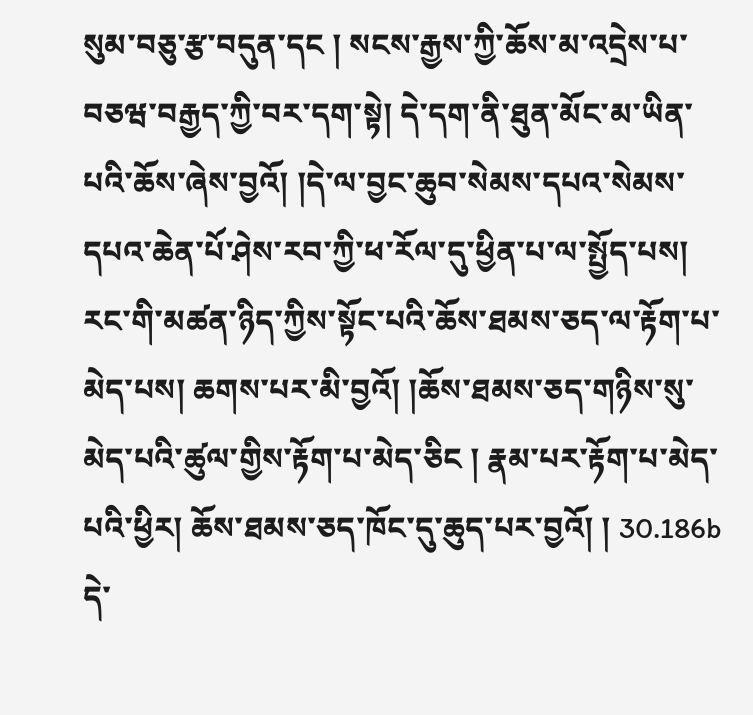སུམ་བཅུ་རྩ་བདུན་དང ། སངས་རྒྱས་ཀྱི་ཆོས་མ་འདྲེས་པ་བཅཝ་བརྒྱད་ཀྱི་བར་དག་སྟེ། དེ་དག་ནི་ཐུན་མོང་མ་ཡིན་པའི་ཆོས་ཞེས་བྱའོ། །དེ་ལ་བྱང་ཆུབ་སེམས་དཔའ་སེམས་དཔའ་ཆེན་པོ་ཤེས་རབ་ཀྱི་ཕ་རོལ་དུ་ཕྱིན་པ་ལ་སྤྱོད་པས། རང་གི་མཚན་ཉིད་ཀྱིས་སྟོང་པའི་ཆོས་ཐམས་ཅད་ལ་རྟོག་པ་མེད་པས། ཆགས་པར་མི་བྱའོ། །ཆོས་ཐམས་ཅད་གཉིས་སུ་མེད་པའི་ཚུལ་གྱིས་རྟོག་པ་མེད་ཅིང ། རྣམ་པར་རྟོག་པ་མེད་པའི་ཕྱིར། ཆོས་ཐམས་ཅད་ཁོང་དུ་ཆུད་པར་བྱའོ། ། 30.186b དེ་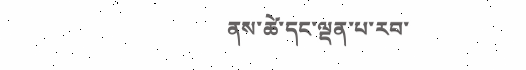ནས་ཚེ་དང་ལྡན་པ་རབ་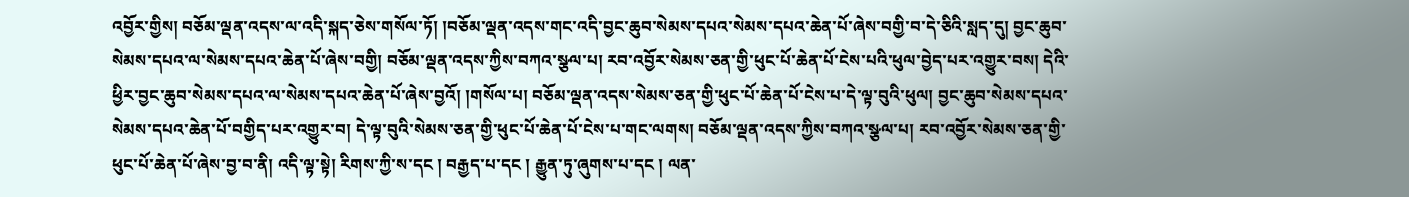འབྱོར་གྱིས། བཅོམ་ལྡན་འདས་ལ་འདི་སྐད་ཅེས་གསོལ་ཏོ། །བཅོམ་ལྡན་འདས་གང་འདི་བྱང་ཆུབ་སེམས་དཔའ་སེམས་དཔའ་ཆེན་པོ་ཞེས་བགྱི་བ་དེ་ཅིའི་སླད་དུ། བྱང་ཆུབ་སེམས་དཔའ་ལ་སེམས་དཔའ་ཆེན་པོ་ཞེས་བགྱི། བཅོམ་ལྡན་འདས་ཀྱིས་བཀའ་སྩལ་པ། རབ་འབྱོར་སེམས་ཅན་གྱི་ཕུང་པོ་ཆེན་པོ་ངེས་པའི་ཕུལ་བྱེད་པར་འགྱུར་བས། དེའི་ཕྱིར་བྱང་ཆུབ་སེམས་དཔའ་ལ་སེམས་དཔའ་ཆེན་པོ་ཞེས་བྱའོ། །གསོལ་པ། བཅོམ་ལྡན་འདས་སེམས་ཅན་གྱི་ཕུང་པོ་ཆེན་པོ་ངེས་པ་དེ་ལྟ་བུའི་ཕུལ། བྱང་ཆུབ་སེམས་དཔའ་སེམས་དཔའ་ཆེན་པོ་བགྱིད་པར་འགྱུར་བ། དེ་ལྟ་བུའི་སེམས་ཅན་གྱི་ཕུང་པོ་ཆེན་པོ་ངེས་པ་གང་ལགས། བཅོམ་ལྡན་འདས་ཀྱིས་བཀའ་སྩལ་པ། རབ་འབྱོར་སེམས་ཅན་གྱི་ཕུང་པོ་ཆེན་པོ་ཞེས་བྱ་བ་ནི། འདི་ལྟ་སྟེ། རིགས་ཀྱི་ས་དང ། བརྒྱད་པ་དང ། རྒྱུན་ཏུ་ཞུགས་པ་དང ། ལན་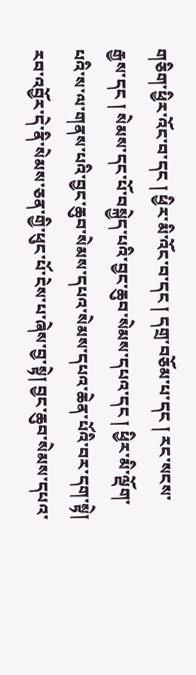གཅིག་ཕྱིར་འོང་བ་དང ། ཕྱིར་མི་འོང་བ་དང ། དགྲ་བཅོམ་པ་དང ། རང་སངས་རྒྱས་དང ། སེམས་དང་པོ་བསྐྱེད་པའི་བྱང་ཆུབ་སེམས་དཔའ་དང ། ཕྱིར་མི་ལྡོག་པའི་ས་ལ་གནས་པའི་བྱང་ཆུབ་སེམས་དཔའ་སེམས་དཔའ་ཆེན་པོའི་བར་དག་སྟེ། རབ་འབྱོར་དེ་ནི་སེམས་ཅན་གྱི་ཕུང་པོ་ངེས་པ་ཞེས་བྱ་སྟེ། བྱང་ཆུབ་སེམས་དཔའ་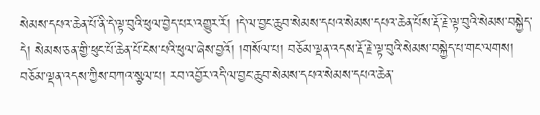སེམས་དཔའ་ཆེན་པོ་ནི་དེ་ལྟ་བུའི་ཕུལ་བྱེད་པར་འགྱུར་རོ། །དེ་ལ་བྱང་ཆུབ་སེམས་དཔའ་སེམས་དཔའ་ཆེན་པོས་རྡོ་རྗེ་ལྟ་བུའི་སེམས་བསྐྱེད་དེ། སེམས་ཅན་གྱི་ཕུང་པོ་ཆེན་པོ་ངེས་པའི་ཕུལ་ཞེས་བྱའོ། །གསོལ་པ། བཅོམ་ལྡན་འདས་རྡོ་རྗེ་ལྟ་བུའི་སེམས་བསྐྱེད་པ་གང་ལགས། བཅོམ་ལྡན་འདས་ཀྱིས་བཀའ་སྩལ་པ། རབ་འབྱོར་འདི་ལ་བྱང་ཆུབ་སེམས་དཔའ་སེམས་དཔའ་ཆེན་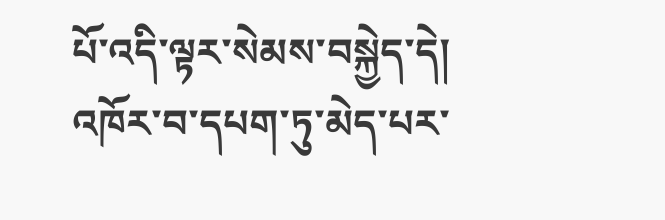པོ་འདི་ལྟར་སེམས་བསྐྱེད་དེ། འཁོར་བ་དཔག་ཏུ་མེད་པར་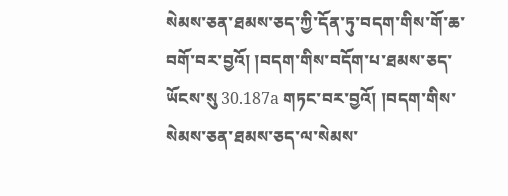སེམས་ཅན་ཐམས་ཅད་ཀྱི་དོན་ཏུ་བདག་གིས་གོ་ཆ་བགོ་བར་བྱའོ། །བདག་གིས་བདོག་པ་ཐམས་ཅད་ཡོངས་སུ 30.187a གཏང་བར་བྱའོ། །བདག་གིས་སེམས་ཅན་ཐམས་ཅད་ལ་སེམས་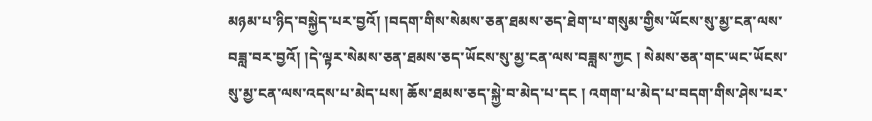མཉམ་པ་ཉིད་བསྐྱེད་པར་བྱའོ། །བདག་གིས་སེམས་ཅན་ཐམས་ཅད་ཐེག་པ་གསུམ་གྱིས་ཡོངས་སུ་མྱ་ངན་ལས་བཟླ་བར་བྱའོ། །དེ་ལྟར་སེམས་ཅན་ཐམས་ཅད་ཡོངས་སུ་མྱ་ངན་ལས་བཟླས་ཀྱང ། སེམས་ཅན་གང་ཡང་ཡོངས་སུ་མྱ་ངན་ལས་འདས་པ་མེད་པས། ཆོས་ཐམས་ཅད་སྐྱེ་བ་མེད་པ་དང ། འགག་པ་མེད་པ་བདག་གིས་ཤེས་པར་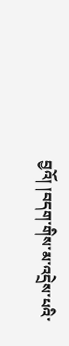བྱའོ། །བདག་གིས་མ་འདྲེས་པའི་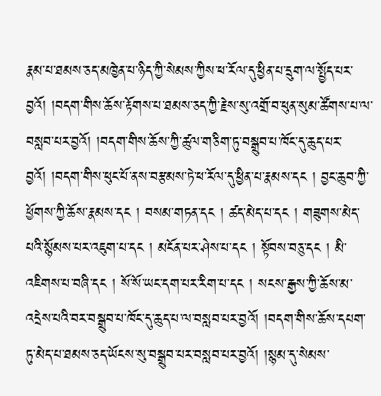རྣམ་པ་ཐམས་ཅད་མཁྱེན་པ་ཉིད་ཀྱི་སེམས་ཀྱིས་ཕ་རོལ་དུ་ཕྱིན་པ་དྲུག་ལ་སྤྱོད་པར་བྱའོ། །བདག་གིས་ཆོས་རྟོགས་པ་ཐམས་ཅད་ཀྱི་རྗེས་སུ་འགྲོ་བ་ཕུན་སུམ་ཚོགས་པ་ལ་བསླབ་པར་བྱའོ། །བདག་གིས་ཆོས་ཀྱི་ཚུལ་གཅིག་ཏུ་བསྒྲུབ་པ་ཁོང་དུ་ཆུད་པར་བྱའོ། །བདག་གིས་ཕུང་པོ་ནས་བརྩམས་ཏེ་ཕ་རོལ་དུ་ཕྱིན་པ་རྣམས་དང ། བྱང་ཆུབ་ཀྱི་ཕྱོགས་ཀྱི་ཆོས་རྣམས་དང ། བསམ་གཏན་དང ། ཚད་མེད་པ་དང ། གཟུགས་མེད་པའི་སྙོམས་པར་འཇུག་པ་དང ། མངོན་པར་ཤེས་པ་དང ། སྟོབས་བཅུ་དང ། མི་འཇིགས་པ་བཞི་དང ། སོ་སོ་ཡང་དག་པར་རིག་པ་དང ། སངས་རྒྱས་ཀྱི་ཆོས་མ་འདྲེས་པའི་བར་བསྒྲུབ་པ་ཁོང་དུ་ཆུད་པ་ལ་བསླབ་པར་བྱའོ། །བདག་གིས་ཆོས་དཔག་ཏུ་མེད་པ་ཐམས་ཅད་ཡོངས་སུ་བསྒྲུབ་པར་བསླབ་པར་བྱའོ། །སྙམ་དུ་སེམས་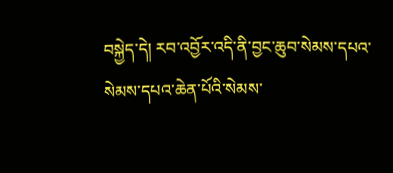བསྐྱེད་དེ། རབ་འབྱོར་འདི་ནི་བྱང་ཆུབ་སེམས་དཔའ་སེམས་དཔའ་ཆེན་པོའི་སེམས་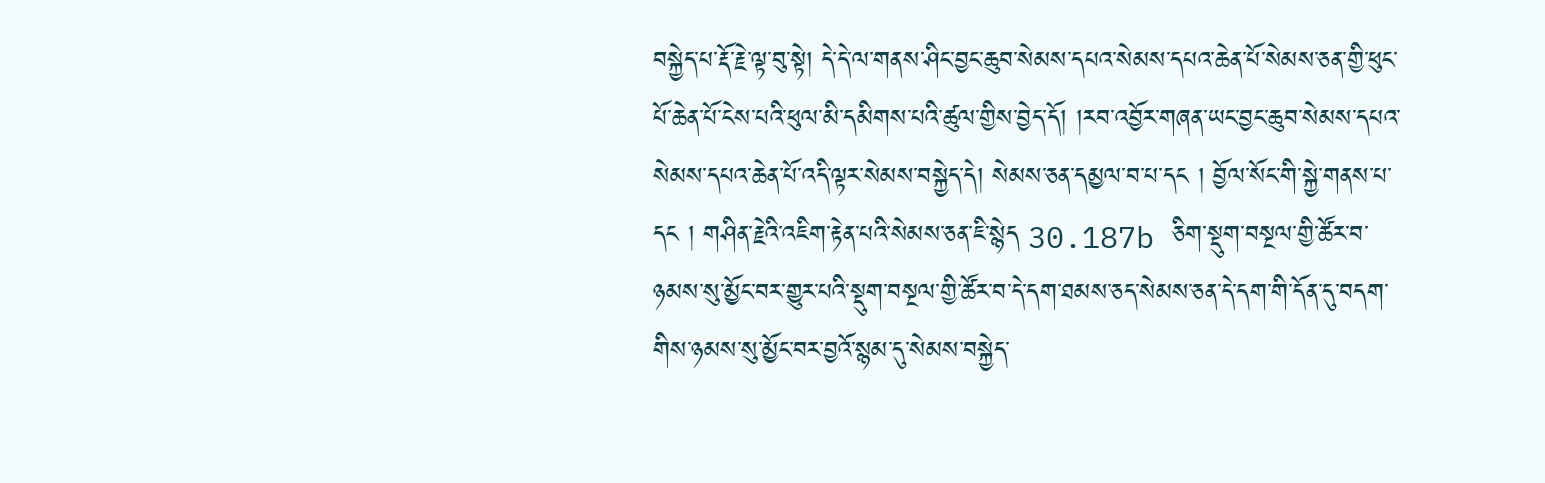བསྐྱེད་པ་རྡོ་རྗེ་ལྟ་བུ་སྟེ། དེ་དེ་ལ་གནས་ཤིང་བྱང་ཆུབ་སེམས་དཔའ་སེམས་དཔའ་ཆེན་པོ་སེམས་ཅན་གྱི་ཕུང་པོ་ཆེན་པོ་ངེས་པའི་ཕུལ་མི་དམིགས་པའི་ཚུལ་གྱིས་བྱེད་དོ། །རབ་འབྱོར་གཞན་ཡང་བྱང་ཆུབ་སེམས་དཔའ་སེམས་དཔའ་ཆེན་པོ་འདི་ལྟར་སེམས་བསྐྱེད་དེ། སེམས་ཅན་དམྱལ་བ་པ་དང ། བྱོལ་སོང་གི་སྐྱེ་གནས་པ་དང ། གཤིན་རྗེའི་འཇིག་རྟེན་པའི་སེམས་ཅན་ཇི་སྙེད 30.187b ཅིག་སྡུག་བསྔལ་གྱི་ཚོར་བ་ཉམས་སུ་མྱོང་བར་གྱུར་པའི་སྡུག་བསྔལ་གྱི་ཚོར་བ་དེ་དག་ཐམས་ཅད་སེམས་ཅན་དེ་དག་གི་དོན་དུ་བདག་གིས་ཉམས་སུ་མྱོང་བར་བྱའོ་སྙམ་དུ་སེམས་བསྐྱེད་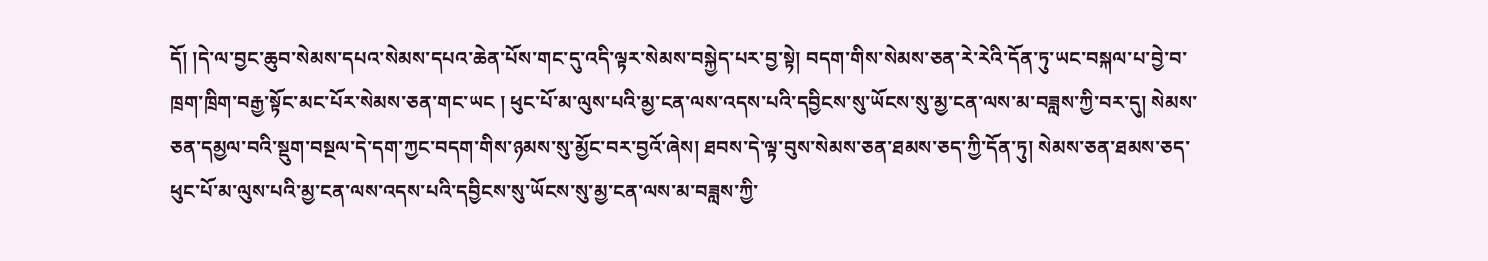དོ། །དེ་ལ་བྱང་ཆུབ་སེམས་དཔའ་སེམས་དཔའ་ཆེན་པོས་གང་དུ་འདི་ལྟར་སེམས་བསྐྱེད་པར་བྱ་སྟེ། བདག་གིས་སེམས་ཅན་རེ་རེའི་དོན་ཏུ་ཡང་བསྐལ་པ་བྱེ་བ་ཁྲག་ཁྲིག་བརྒྱ་སྟོང་མང་པོར་སེམས་ཅན་གང་ཡང ། ཕུང་པོ་མ་ལུས་པའི་མྱ་ངན་ལས་འདས་པའི་དབྱིངས་སུ་ཡོངས་སུ་མྱ་ངན་ལས་མ་བཟླས་ཀྱི་བར་དུ། སེམས་ཅན་དམྱལ་བའི་སྡུག་བསྔལ་དེ་དག་ཀྱང་བདག་གིས་ཉམས་སུ་མྱོང་བར་བྱའོ་ཞེས། ཐབས་དེ་ལྟ་བུས་སེམས་ཅན་ཐམས་ཅད་ཀྱི་དོན་ཏུ། སེམས་ཅན་ཐམས་ཅད་ཕུང་པོ་མ་ལུས་པའི་མྱ་ངན་ལས་འདས་པའི་དབྱིངས་སུ་ཡོངས་སུ་མྱ་ངན་ལས་མ་བཟླས་ཀྱི་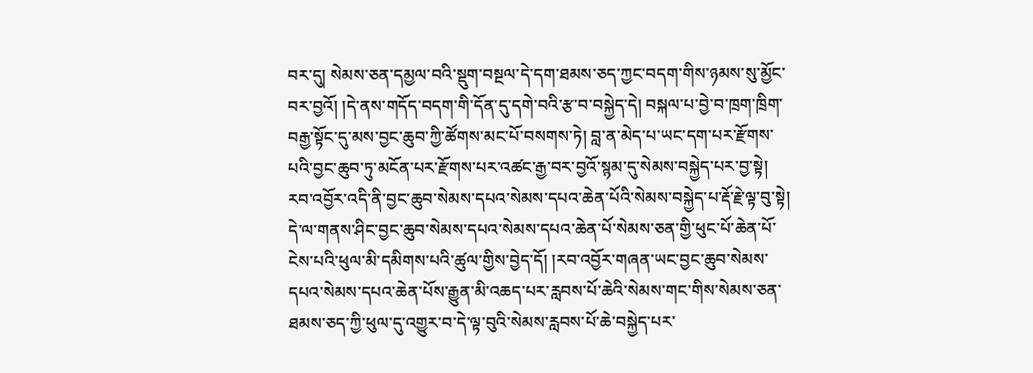བར་དུ། སེམས་ཅན་དམྱལ་བའི་སྡུག་བསྔལ་དེ་དག་ཐམས་ཅད་ཀྱང་བདག་གིས་ཉམས་སུ་མྱོང་བར་བྱའོ། །དེ་ནས་གདོད་བདག་གི་དོན་དུ་དགེ་བའི་རྩ་བ་བསྐྱེད་དེ། བསྐལ་པ་བྱེ་བ་ཁྲག་ཁྲིག་བརྒྱ་སྟོང་དུ་མས་བྱང་ཆུབ་ཀྱི་ཚོགས་མང་པོ་བསགས་ཏེ། བླ་ན་མེད་པ་ཡང་དག་པར་རྫོགས་པའི་བྱང་ཆུབ་ཏུ་མངོན་པར་རྫོགས་པར་འཚང་རྒྱ་བར་བྱའོ་སྙམ་དུ་སེམས་བསྐྱེད་པར་བྱ་སྟེ། རབ་འབྱོར་འདི་ནི་བྱང་ཆུབ་སེམས་དཔའ་སེམས་དཔའ་ཆེན་པོའི་སེམས་བསྐྱེད་པ་རྡོ་རྗེ་ལྟ་བུ་སྟེ། དེ་ལ་གནས་ཤིང་བྱང་ཆུབ་སེམས་དཔའ་སེམས་དཔའ་ཆེན་པོ་སེམས་ཅན་གྱི་ཕུང་པོ་ཆེན་པོ་ངེས་པའི་ཕུལ་མི་དམིགས་པའི་ཚུལ་གྱིས་བྱེད་དོ། །རབ་འབྱོར་གཞན་ཡང་བྱང་ཆུབ་སེམས་དཔའ་སེམས་དཔའ་ཆེན་པོས་རྒྱུན་མི་འཆད་པར་རླབས་པོ་ཆེའི་སེམས་གང་གིས་སེམས་ཅན་ཐམས་ཅད་ཀྱི་ཕུལ་དུ་འགྱུར་བ་དེ་ལྟ་བུའི་སེམས་རླབས་པོ་ཆེ་བསྐྱེད་པར་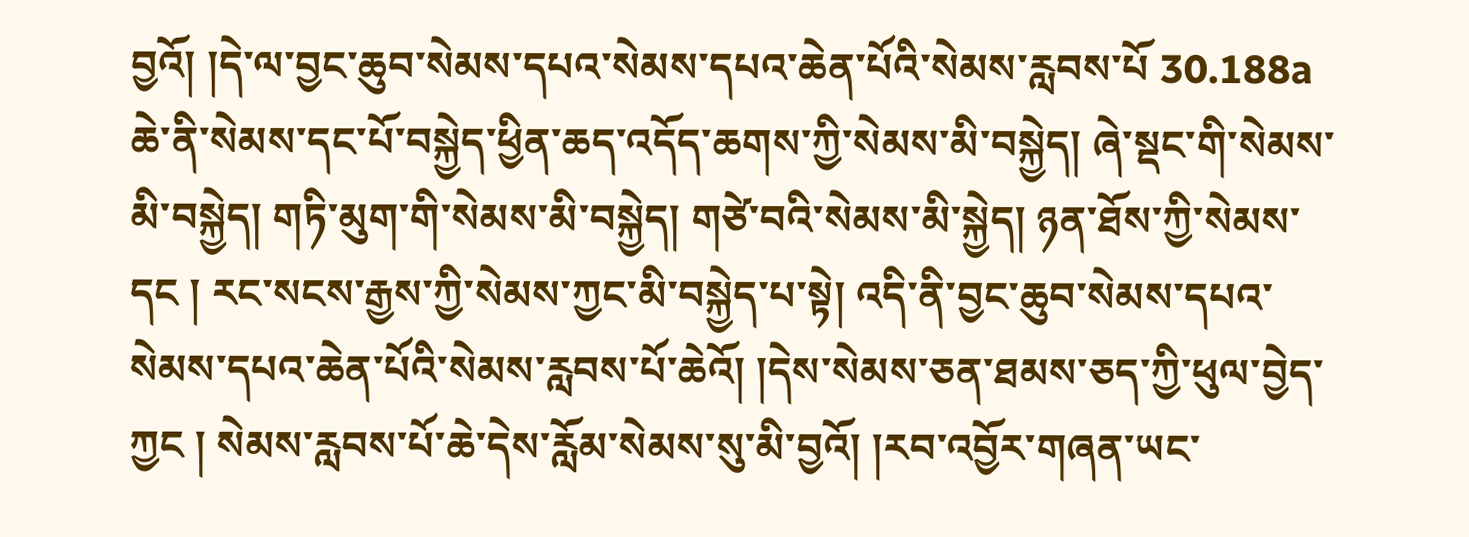བྱའོ། །དེ་ལ་བྱང་ཆུབ་སེམས་དཔའ་སེམས་དཔའ་ཆེན་པོའི་སེམས་རླབས་པོ 30.188a ཆེ་ནི་སེམས་དང་པོ་བསྐྱེད་ཕྱིན་ཆད་འདོད་ཆགས་ཀྱི་སེམས་མི་བསྐྱེད། ཞེ་སྡང་གི་སེམས་མི་བསྐྱེད། གཏི་མུག་གི་སེམས་མི་བསྐྱེད། གཙེ་བའི་སེམས་མི་སྐྱེད། ཉན་ཐོས་ཀྱི་སེམས་དང ། རང་སངས་རྒྱས་ཀྱི་སེམས་ཀྱང་མི་བསྐྱེད་པ་སྟེ། འདི་ནི་བྱང་ཆུབ་སེམས་དཔའ་སེམས་དཔའ་ཆེན་པོའི་སེམས་རླབས་པོ་ཆེའོ། །དེས་སེམས་ཅན་ཐམས་ཅད་ཀྱི་ཕུལ་བྱེད་ཀྱང ། སེམས་རླབས་པོ་ཆེ་དེས་རློམ་སེམས་སུ་མི་བྱའོ། །རབ་འབྱོར་གཞན་ཡང་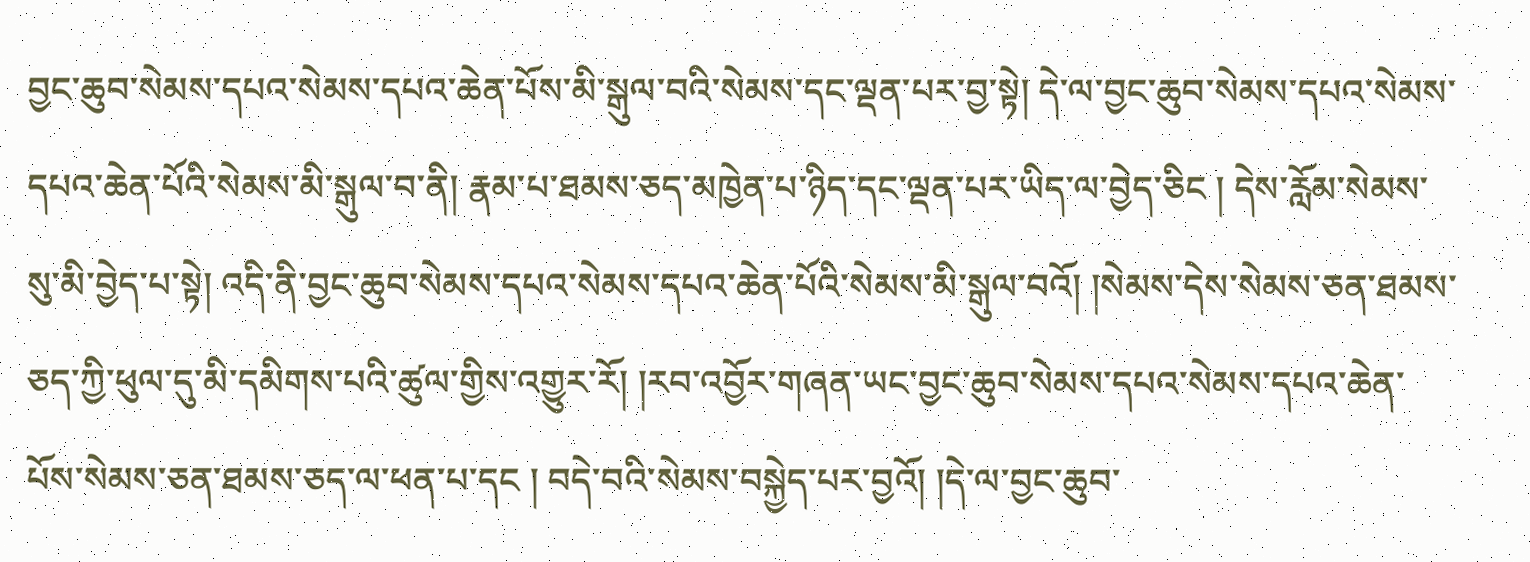བྱང་ཆུབ་སེམས་དཔའ་སེམས་དཔའ་ཆེན་པོས་མི་སྒུལ་བའི་སེམས་དང་ལྡན་པར་བྱ་སྟེ། དེ་ལ་བྱང་ཆུབ་སེམས་དཔའ་སེམས་དཔའ་ཆེན་པོའི་སེམས་མི་སྒུལ་བ་ནི། རྣམ་པ་ཐམས་ཅད་མཁྱེན་པ་ཉིད་དང་ལྡན་པར་ཡིད་ལ་བྱེད་ཅིང ། དེས་རློམ་སེམས་སུ་མི་བྱེད་པ་སྟེ། འདི་ནི་བྱང་ཆུབ་སེམས་དཔའ་སེམས་དཔའ་ཆེན་པོའི་སེམས་མི་སྒུལ་བའོ། །སེམས་དེས་སེམས་ཅན་ཐམས་ཅད་ཀྱི་ཕུལ་དུ་མི་དམིགས་པའི་ཚུལ་གྱིས་འགྱུར་རོ། །རབ་འབྱོར་གཞན་ཡང་བྱང་ཆུབ་སེམས་དཔའ་སེམས་དཔའ་ཆེན་པོས་སེམས་ཅན་ཐམས་ཅད་ལ་ཕན་པ་དང ། བདེ་བའི་སེམས་བསྐྱེད་པར་བྱའོ། །དེ་ལ་བྱང་ཆུབ་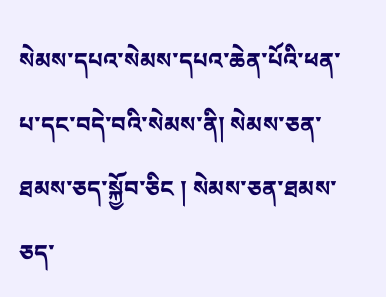སེམས་དཔའ་སེམས་དཔའ་ཆེན་པོའི་ཕན་པ་དང་བདེ་བའི་སེམས་ནི། སེམས་ཅན་ཐམས་ཅད་སྐྱོབ་ཅིང ། སེམས་ཅན་ཐམས་ཅད་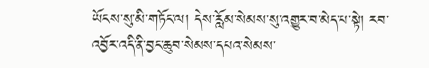ཡོངས་སུ་མི་གཏོང་ལ། དེས་རློམ་སེམས་སུ་འགྱུར་བ་མེད་པ་སྟེ། རབ་འབྱོར་འདི་ནི་བྱང་ཆུབ་སེམས་དཔའ་སེམས་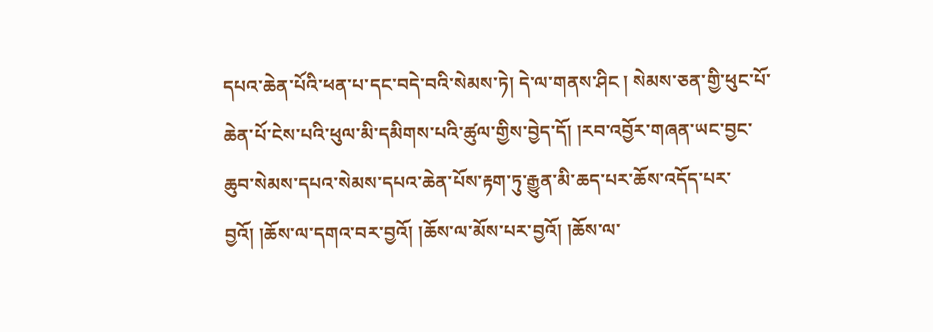དཔའ་ཆེན་པོའི་ཕན་པ་དང་བདེ་བའི་སེམས་ཏེ། དེ་ལ་གནས་ཤིང ། སེམས་ཅན་གྱི་ཕུང་པོ་ཆེན་པོ་ངེས་པའི་ཕུལ་མི་དམིགས་པའི་ཚུལ་གྱིས་བྱེད་དོ། །རབ་འབྱོར་གཞན་ཡང་བྱང་ཆུབ་སེམས་དཔའ་སེམས་དཔའ་ཆེན་པོས་རྟག་ཏུ་རྒྱུན་མི་ཆད་པར་ཆོས་འདོད་པར་བྱའོ། །ཆོས་ལ་དགའ་བར་བྱའོ། །ཆོས་ལ་མོས་པར་བྱའོ། །ཆོས་ལ་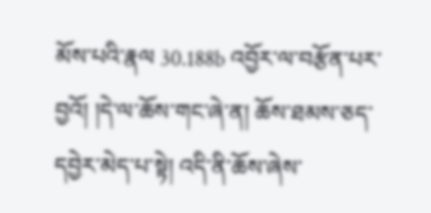མོས་པའི་རྣལ 30.188b འབྱོར་ལ་བརྩོན་པར་བྱའོ། །དེ་ལ་ཆོས་གང་ཞེ་ན། ཆོས་ཐམས་ཅད་དབྱེར་མེད་པ་སྟེ། འདི་ནི་ཆོས་ཞེས་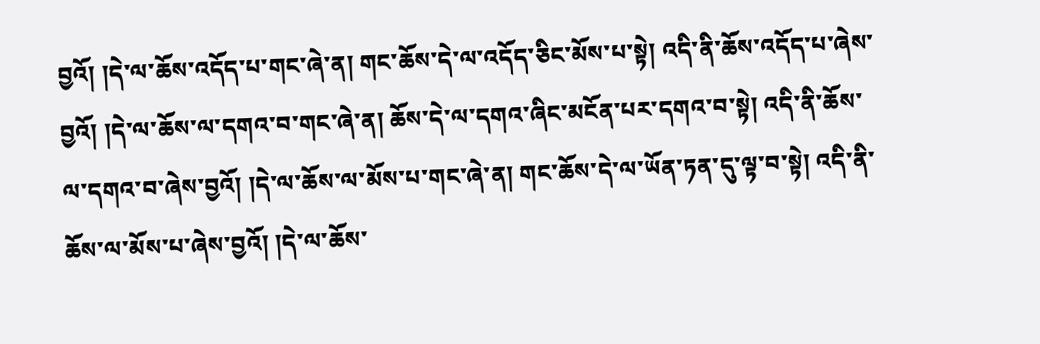བྱའོ། །དེ་ལ་ཆོས་འདོད་པ་གང་ཞེ་ན། གང་ཆོས་དེ་ལ་འདོད་ཅིང་མོས་པ་སྟེ། འདི་ནི་ཆོས་འདོད་པ་ཞེས་བྱའོ། །དེ་ལ་ཆོས་ལ་དགའ་བ་གང་ཞེ་ན། ཆོས་དེ་ལ་དགའ་ཞིང་མངོན་པར་དགའ་བ་སྟེ། འདི་ནི་ཆོས་ལ་དགའ་བ་ཞེས་བྱའོ། །དེ་ལ་ཆོས་ལ་མོས་པ་གང་ཞེ་ན། གང་ཆོས་དེ་ལ་ཡོན་ཏན་དུ་ལྟ་བ་སྟེ། འདི་ནི་ཆོས་ལ་མོས་པ་ཞེས་བྱའོ། །དེ་ལ་ཆོས་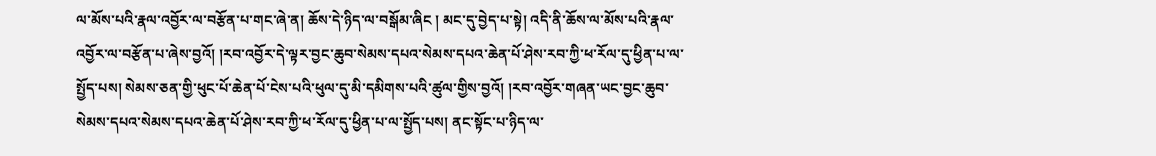ལ་མོས་པའི་རྣལ་འབྱོར་ལ་བརྩོན་པ་གང་ཞེ་ན། ཆོས་དེ་ཉིད་ལ་བསྒོམ་ཞིང ། མང་དུ་བྱེད་པ་སྟེ། འདི་ནི་ཆོས་ལ་མོས་པའི་རྣལ་འབྱོར་ལ་བརྩོན་པ་ཞེས་བྱའོ། །རབ་འབྱོར་དེ་ལྟར་བྱང་ཆུབ་སེམས་དཔའ་སེམས་དཔའ་ཆེན་པོ་ཤེས་རབ་ཀྱི་ཕ་རོལ་དུ་ཕྱིན་པ་ལ་སྤྱོད་པས། སེམས་ཅན་གྱི་ཕུང་པོ་ཆེན་པོ་ངེས་པའི་ཕུལ་དུ་མི་དམིགས་པའི་ཚུལ་གྱིས་བྱའོ། །རབ་འབྱོར་གཞན་ཡང་བྱང་ཆུབ་སེམས་དཔའ་སེམས་དཔའ་ཆེན་པོ་ཤེས་རབ་ཀྱི་ཕ་རོལ་དུ་ཕྱིན་པ་ལ་སྤྱོད་པས། ནང་སྟོང་པ་ཉིད་ལ་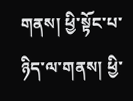གནས། ཕྱི་སྟོང་པ་ཉིད་ལ་གནས། ཕྱི་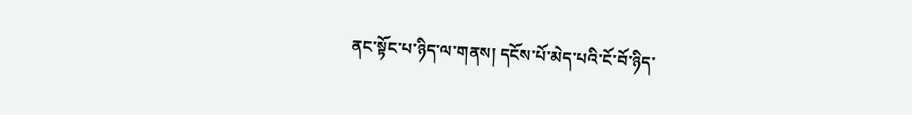ནང་སྟོང་པ་ཉིད་ལ་གནས། དངོས་པོ་མེད་པའི་ངོ་བོ་ཉིད་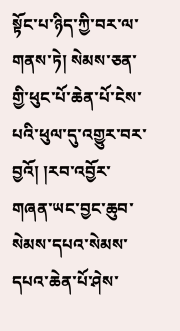སྟོང་པ་ཉིད་ཀྱི་བར་ལ་གནས་ཏེ། སེམས་ཅན་གྱི་ཕུང་པོ་ཆེན་པོ་ངེས་པའི་ཕུལ་དུ་འགྱུར་བར་བྱའོ། །རབ་འབྱོར་གཞན་ཡང་བྱང་ཆུབ་སེམས་དཔའ་སེམས་དཔའ་ཆེན་པོ་ཤེས་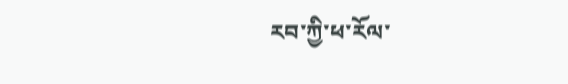རབ་ཀྱི་ཕ་རོལ་